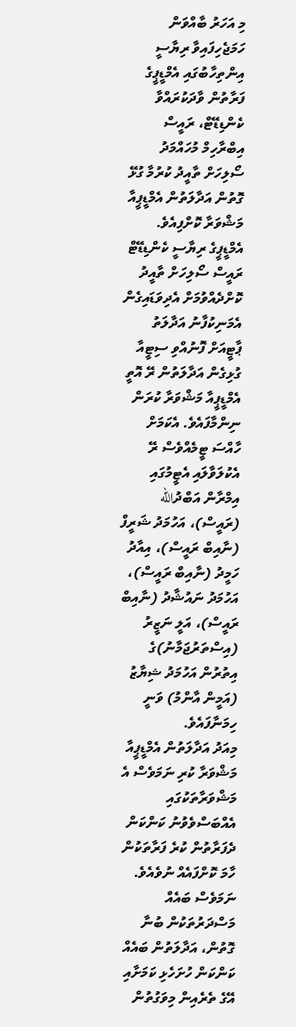މި އަހަރު ބާއްވަން ހަމަޖެހިފައިވާ ރިޔާސީ އިންތިހާބުގައި އެމްޑީޕީގެ ފަރާތުން ވާދަކުރައްވާ ކެންޑިޑޭޓް، ރައީސް އިބްރާހިމް މުހައްމަދު ސޯލިހަށް ތާއީދު ކުރުމާ ގުޅޭ ގޮތުން އަދާލަތުން އެމްޑީޕީއާ މަޝްވަރާ ކޮށްފިއެވެ.
އެމްޑީޕީގެ ރިޔާސީ ކެންޑިޑޭޓް ރައީސް ސޯލިހަށް ތާއީދު ކޮށްދެއްވުމަށް އެދިވަޑައިގެން އެމަނިކުފާނު އަދާލަތު ޕާޓީއަށް ފޮނުއްވި ސިޓީއާ ގުޅިގެން އަދާލަތުން ރޭ އޮތީ އެމްޑީޕީއާ މަޝްވަރާ ކުރަން ނިންމާފައެވެ. އެކަމަށް ހާއްސަ ޓީމެއްވެސް ރޭ އެކުލަވާލައި އެޓީމުގައި އިމްރާން އަބްދުالله (ރައީސް)، އަހުމަދު ޝަރީފް (ނާއިބް ރައީސް)، އިއާދު ހަމީދު (ނާއިބް ރައީސް)، އަހުމަދު ނައުޝާދު (ނާއިބް ރައީސް)، އަލީ ނަޒީރު (އިސްތަރުޖަމާނު)ގެ އިތުރުން އަހުމަދު ޝިޔާޒު (އަމީން އާންމު) ވަނީ ހިމަނާފައެވެ.
މިއަދު އަދާލަތުން އެމްޑީޕީއާ މަޝްވަރާ ކުރި ނަމަވެސް އެ މަޝްވަރާތަކުގައި އެއްބަސްވެވުނު ކަންކަން ދެފަރާތުން ކުރެ ފަރާތަކުން ހާމަ ކޮށްފައެއް ނުވެއެވެ. ނަމަވެސް ބައެއް މަސްދަރުތަކުން ބުނާ ގޮތުން، އަދާލަތުން ބައެއް ކަންކަން ހުށަހެޅި ކަމަށާއި އޭގެ ތެރެއިން މިވަގުތުން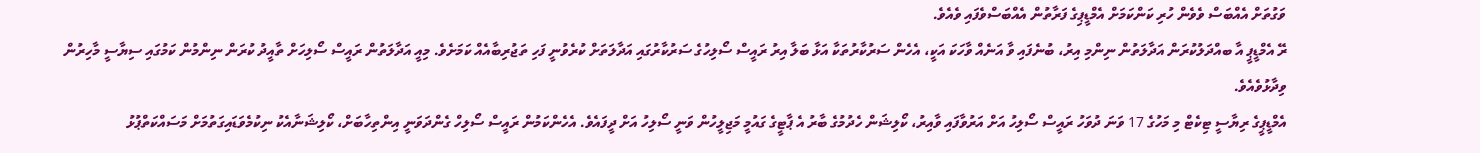ވަގުތަށް އެއްބަސް ވެވެން ހުރި ކަންކަމަށް އެމްޑީޕިގެ ފަރާތުން އެއްބަސްވެފައި ވެއެވެ.
ރޭ އެމްޑީޕީ އާ ބއްދަލުކުރަން އަދާލަތުން ނިންމި އިރު، ބުނެފައި ވާ އަނެއް ވާހަކަ އަކީ، އެހެން ސަރުކާރުތަކާ އަޅާ ބަލާ އިރު ރައީސް ސޯލިހުގެ ސަރުކާރުގައި އަދާލަތަށް ކުރެވުނީ ފަހި ތަޖުރިބާއެއް ކަމަށެވެ. މިއީ އަދާލަތުން ރައީސް ސޯލިހަށް ތާއީދު ކުރަން ނިންމުން ކަމުގައި ސިޔާސީ މާހިރުން ވިދާޅުވެއެވެ.
އެމްޑީޕީގެ ރިޔާސީ ޓިކެޓް މި މަހުގެ 17 ވަނަ ދުވަހު ރައީސް ސޯލިހު އަށް އަރުވާފައި ވާއިރު، ކޯލިޝަން ހެދުމުގެ ބާރު އެ ޕާޓީގެ ގައުމީ މަޖިލީހުން ވަނީ ސޯލިހު އަށް ދީފައެވެ. އެހެންކަމުން ރައީސް ސޯލިހް ގެންދަވަނީ އިންތިހާބަށް، ކޯލިޝަނާއެކު ނިކުމެވަޑައިގަތުމަށް މަސައްކަތްޕުޅު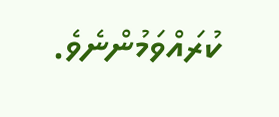ކުރައްވަމުންނެވެ.